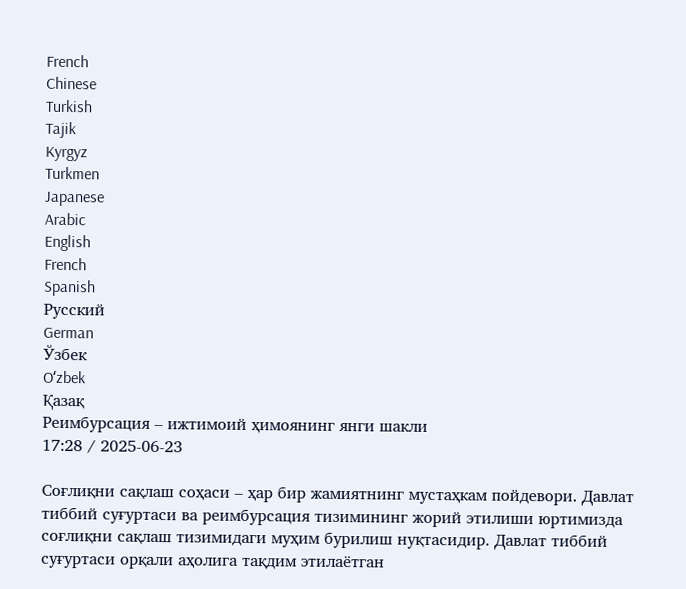French
Chinese
Turkish
Tajik
Kyrgyz
Turkmen
Japanese
Arabic
English
French
Spanish
Русский
German
Ўзбек
Oʻzbek
Қазақ
Реимбурсация – ижтимоий ҳимоянинг янги шакли
17:28 / 2025-06-23

Соғлиқни сақлаш соҳаси – ҳар бир жамиятнинг мустаҳкам пойдевори. Давлат тиббий суғуртаси ва реимбурсация тизимининг жорий этилиши юртимизда соғлиқни сақлаш тизимидаги муҳим бурилиш нуқтасидир. Давлат тиббий суғуртаси орқали аҳолига тақдим этилаётган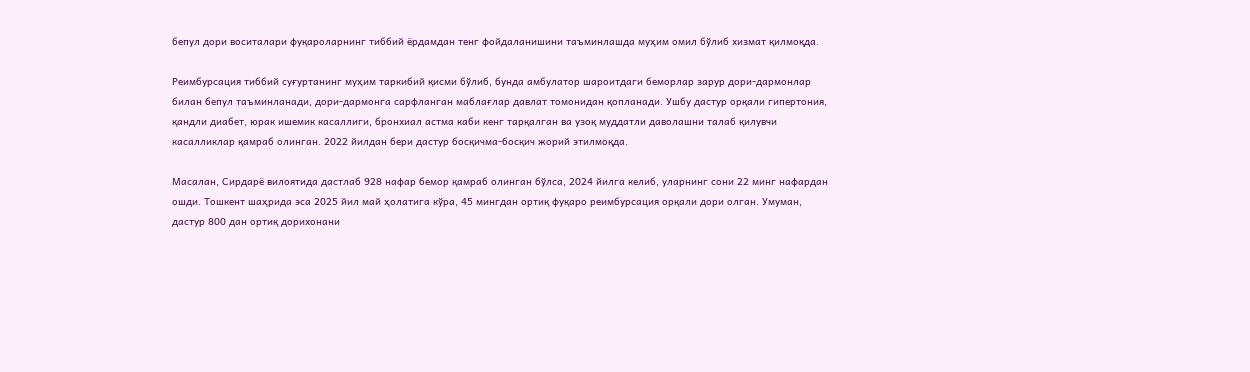бепул дори воситалари фуқароларнинг тиббий ёрдамдан тенг фойдаланишини таъминлашда муҳим омил бўлиб хизмат қилмоқда.

Реимбурсация тиббий суғуртанинг муҳим таркибий қисми бўлиб, бунда амбулатор шароитдаги беморлар зарур дори-дармонлар билан бепул таъминланади, дори-дармонга сарфланган маблағлар давлат томонидан қопланади. Ушбу дастур орқали гипертония, қандли диабет, юрак ишемик касаллиги, бронхиал астма каби кенг тарқалган ва узоқ муддатли даволашни талаб қилувчи касалликлар қамраб олинган. 2022 йилдан бери дастур босқичма-босқич жорий этилмоқда.

Масалан, Сирдарё вилоятида дастлаб 928 нафар бемор қамраб олинган бўлса, 2024 йилга келиб, уларнинг сони 22 минг нафардан ошди. Тошкент шаҳрида эса 2025 йил май ҳолатига кўра, 45 мингдан ортиқ фуқаро реимбурсация орқали дори олган. Умуман, дастур 800 дан ортиқ дорихонани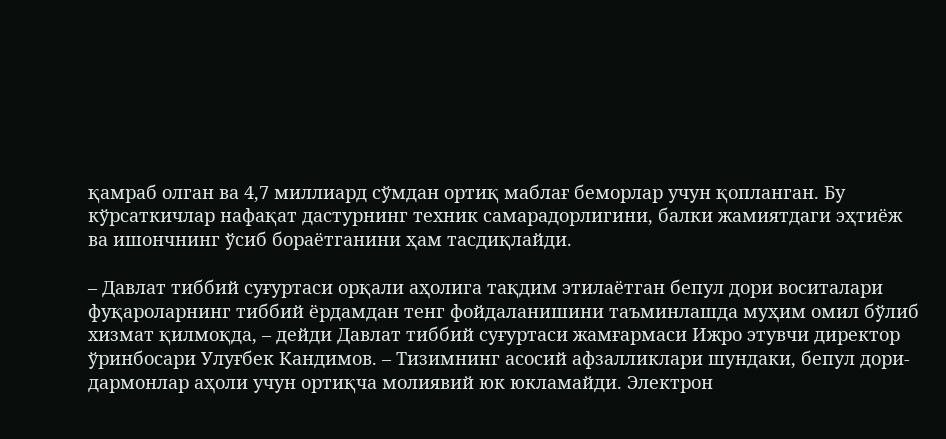қамраб олган ва 4,7 миллиард сўмдан ортиқ маблағ беморлар учун қопланган. Бу кўрсаткичлар нафақат дастурнинг техник самарадорлигини, балки жамиятдаги эҳтиёж ва ишончнинг ўсиб бораётганини ҳам тасдиқлайди.

– Давлат тиббий суғуртаси орқали аҳолига тақдим этилаётган бепул дори воситалари фуқароларнинг тиббий ёрдамдан тенг фойдаланишини таъминлашда муҳим омил бўлиб хизмат қилмоқда, – дейди Давлат тиббий суғуртаси жамғармаси Ижро этувчи директор ўринбосари Улуғбек Кандимов. – Тизимнинг асосий афзалликлари шундаки, бепул дори-дармонлар аҳоли учун ортиқча молиявий юк юкламайди. Электрон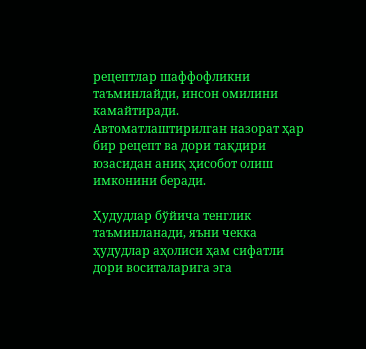рецептлар шаффофликни таъминлайди, инсон омилини камайтиради. Автоматлаштирилган назорат ҳар бир рецепт ва дори тақдири юзасидан аниқ ҳисобот олиш имконини беради.

Ҳудудлар бўйича тенглик таъминланади, яъни чекка ҳудудлар аҳолиси ҳам сифатли дори воситаларига эга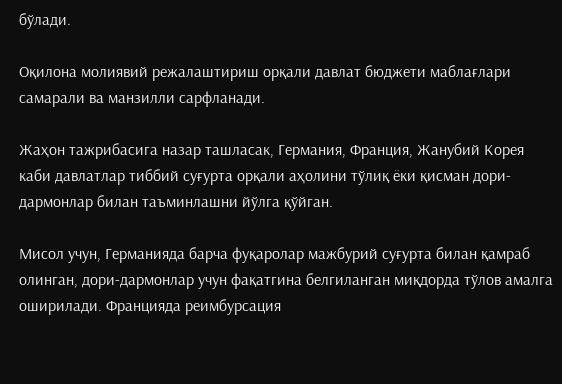бўлади.

Оқилона молиявий режалаштириш орқали давлат бюджети маблағлари самарали ва манзилли сарфланади.

Жаҳон тажрибасига назар ташласак, Германия, Франция, Жанубий Корея каби давлатлар тиббий суғурта орқали аҳолини тўлиқ ёки қисман дори-дармонлар билан таъминлашни йўлга қўйган.

Мисол учун, Германияда барча фуқаролар мажбурий суғурта билан қамраб олинган, дори-дармонлар учун фақатгина белгиланган миқдорда тўлов амалга оширилади. Францияда реимбурсация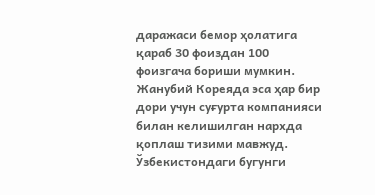даражаси бемор ҳолатига қараб 30 фоиздан 100 фоизгача бориши мумкин. Жанубий Кореяда эса ҳар бир дори учун суғурта компанияси билан келишилган нархда қоплаш тизими мавжуд. Ўзбекистондаги бугунги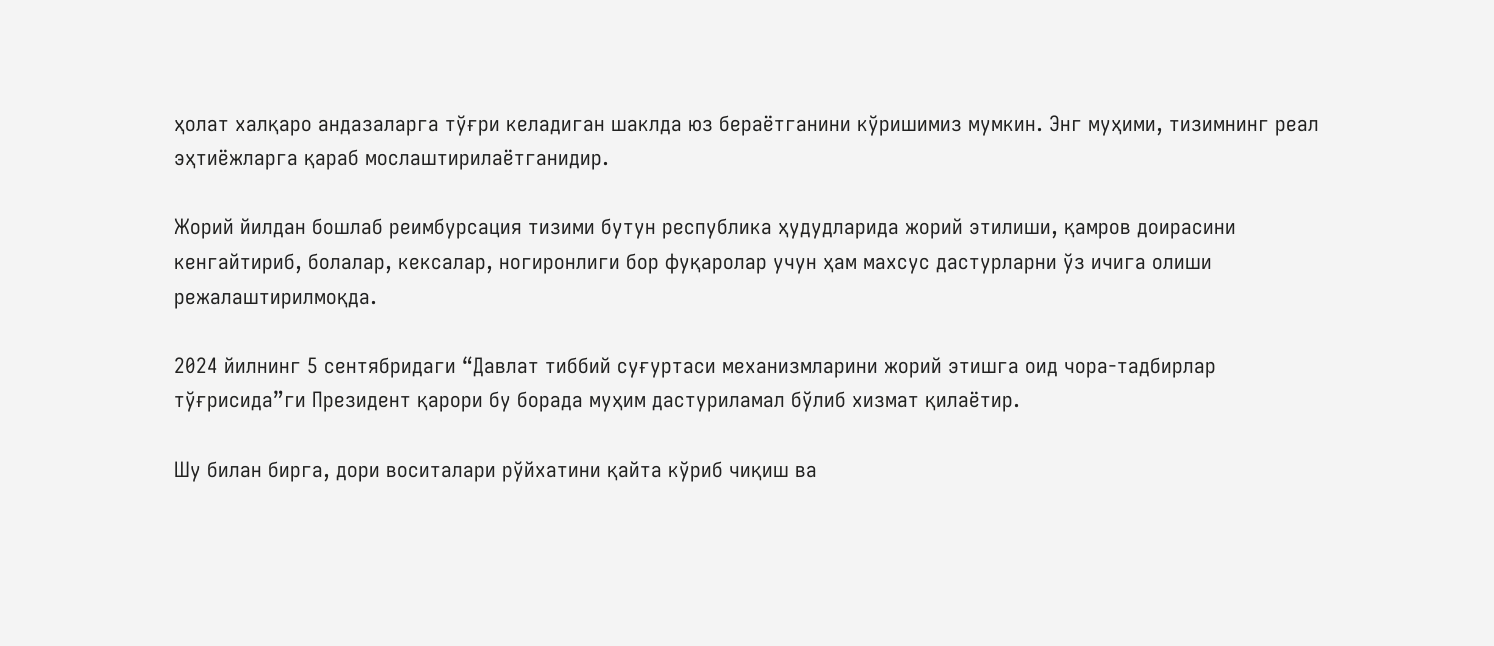ҳолат халқаро андазаларга тўғри келадиган шаклда юз бераётганини кўришимиз мумкин. Энг муҳими, тизимнинг реал эҳтиёжларга қараб мослаштирилаётганидир.

Жорий йилдан бошлаб реимбурсация тизими бутун республика ҳудудларида жорий этилиши, қамров доирасини кенгайтириб, болалар, кексалар, ногиронлиги бор фуқаролар учун ҳам махсус дастурларни ўз ичига олиши режалаштирилмоқда.

2024 йилнинг 5 сентябридаги “Давлат тиббий суғуртаси механизмларини жорий этишга оид чора-тадбирлар тўғрисида”ги Президент қарори бу борада муҳим дастуриламал бўлиб хизмат қилаётир.

Шу билан бирга, дори воситалари рўйхатини қайта кўриб чиқиш ва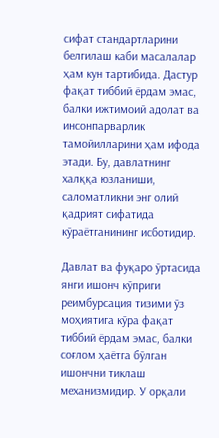сифат стандартларини белгилаш каби масалалар ҳам кун тартибида. Дастур фақат тиббий ёрдам эмас, балки ижтимоий адолат ва инсонпарварлик тамойилларини ҳам ифода этади. Бу, давлатнинг халққа юзланиши, саломатликни энг олий қадрият сифатида кўраётганининг исботидир.

Давлат ва фуқаро ўртасида янги ишонч кўприги реимбурсация тизими ўз моҳиятига кўра фақат тиббий ёрдам эмас, балки соғлом ҳаётга бўлган ишончни тиклаш механизмидир. У орқали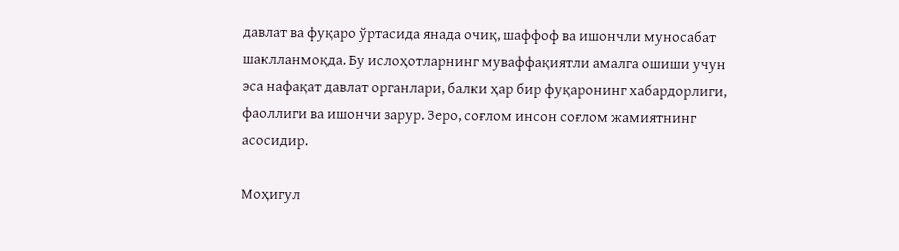давлат ва фуқаро ўртасида янада очиқ, шаффоф ва ишончли муносабат шаклланмоқда. Бу ислоҳотларнинг муваффақиятли амалга ошиши учун эса нафақат давлат органлари, балки ҳар бир фуқаронинг хабардорлиги, фаоллиги ва ишончи зарур. Зеро, соғлом инсон соғлом жамиятнинг асосидир.

Моҳигул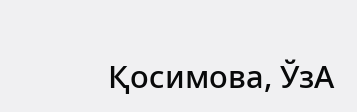Қосимова, ЎзА